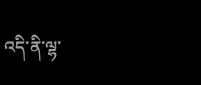འདི་ནི་ལྷ་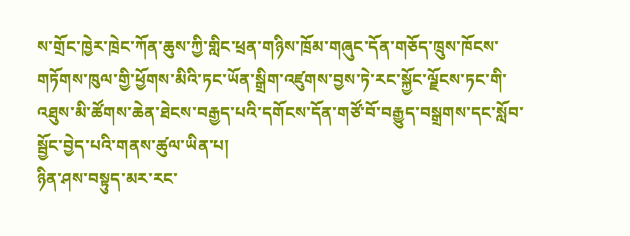ས་གྲོང་ཁྱེར་ཁྲེང་ཀོན་ཆུས་ཀྱི་གླིང་ཕྲན་གཉིས་ཁྲོམ་གཞུང་དོན་གཅོད་ཁྲུས་ཁོངས་གཏོགས་ཁུལ་གྱི་ཕྱོགས་མིའི་ཏང་ཡོན་སྒྲིག་འཛུགས་བྱས་ཏེ་རང་སྐྱོང་ལྗོངས་ཏང་གི་འཐུས་མི་ཚོགས་ཆེན་ཐེངས་བརྒྱད་པའི་དགོངས་དོན་གཙོ་བོ་བརྒྱུད་བསྒྲགས་དང་སློབ་སྦྱོང་བྱེད་པའི་གནས་ཚུལ་ཡིན་པ།
ཉིན་ཤས་བསྟུད་མར་རང་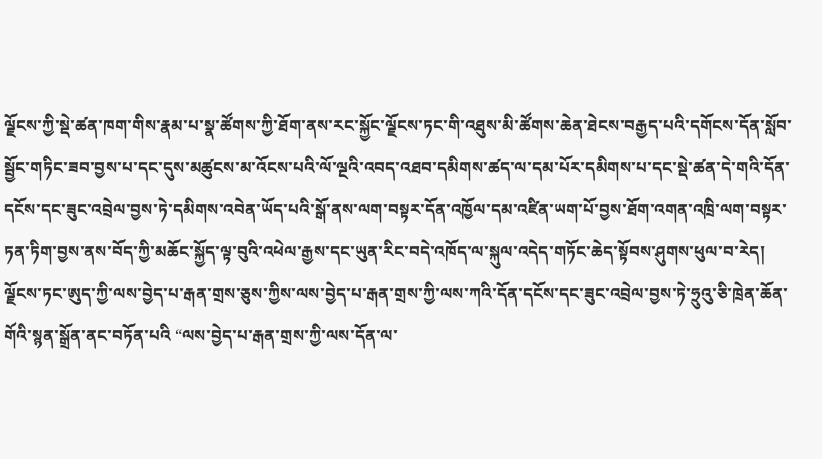ལྗོངས་ཀྱི་སྡེ་ཚན་ཁག་གིས་རྣམ་པ་སྣ་ཚོགས་ཀྱི་ཐོག་ནས་རང་སྐྱོང་ལྗོངས་ཏང་གི་འཐུས་མི་ཚོགས་ཆེན་ཐེངས་བརྒྱད་པའི་དགོངས་དོན་སློབ་སྦྱོང་གཏིང་ཟབ་བྱས་པ་དང་དུས་མཚུངས་མ་འོངས་པའི་ལོ་ལྔའི་འབད་འཐབ་དམིགས་ཚད་ལ་དམ་པོར་དམིགས་པ་དང་སྡེ་ཚན་དེ་གའི་དོན་དངོས་དང་ཟུང་འབྲེལ་བྱས་ཏེ་དམིགས་འབེན་ཡོད་པའི་སྒོ་ནས་ལག་བསྟར་དོན་འཁྱོལ་དམ་འཛིན་ཡག་པོ་བྱས་ཐོག་འགན་འཁྲི་ལག་བསྟར་ཏན་ཏིག་བྱས་ནས་བོད་ཀྱི་མཆོང་སྐྱོད་ལྟ་བུའི་འཕེལ་རྒྱས་དང་ཡུན་རིང་བདེ་འཁོད་ལ་སྐུལ་འདེད་གཏོང་ཆེད་སྟོབས་ཤུགས་ཕུལ་བ་རེད།
ལྗོངས་ཏང་ཨུད་ཀྱི་ལས་བྱེད་པ་རྒན་གྲས་ཅུས་ཀྱིས་ལས་བྱེད་པ་རྒན་གྲས་ཀྱི་ལས་ཀའི་དོན་དངོས་དང་ཟུང་འབྲེལ་བྱས་ཏེ་ཧྲུའུ་ཅི་ཁྲེན་ཆོན་གོའི་སྙན་སྒྲོན་ནང་བཏོན་པའི “ལས་བྱེད་པ་རྒན་གྲས་ཀྱི་ལས་དོན་ལ་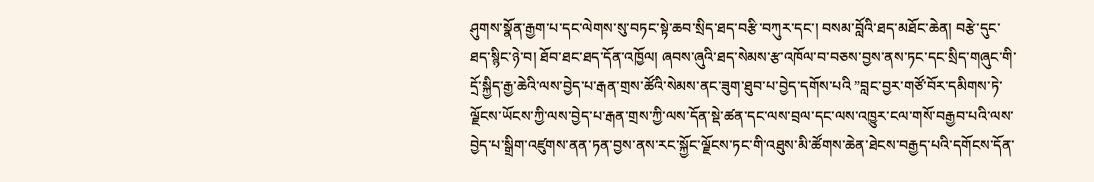ཤུགས་སྣོན་རྒྱག་པ་དང་ལེགས་སུ་བཏང་སྟེ་ཆབ་སྲིད་ཐད་བརྩི་བཀུར་དང་། བསམ་བློའི་ཐད་མཐོང་ཆེན། བརྩེ་དུང་ཐད་སྙིང་ཉེ་བ། ཐོབ་ཐང་ཐད་དོན་འཁྱོལ། ཞབས་ཞུའི་ཐད་སེམས་རྩ་འཁོལ་བ་བཅས་བྱས་ནས་ཏང་དང་སྲིད་གཞུང་གི་དྲོ་སྐྱིད་རྒྱ་ཆེའི་ལས་བྱེད་པ་རྒན་གྲས་ཚོའི་སེམས་ནང་ཟུག་ཐུབ་པ་བྱེད་དགོས་པའི ”བླང་བྱར་གཙོ་བོར་དམིགས་ཏེ་ལྗོངས་ཡོངས་ཀྱི་ལས་བྱེད་པ་རྒན་གྲས་ཀྱི་ལས་དོན་སྡེ་ཚན་དང་ལས་བྲལ་དང་ལས་འཁྱུར་ངལ་གསོ་བརྒྱབ་པའི་ལས་བྱེད་པ་སྒྲིག་འཛུགས་ནན་ཏན་བྱས་ནས་རང་སྐྱོང་ལྗོངས་ཏང་གི་འཐུས་མི་ཚོགས་ཆེན་ཐེངས་བརྒྱད་པའི་དགོངས་དོན་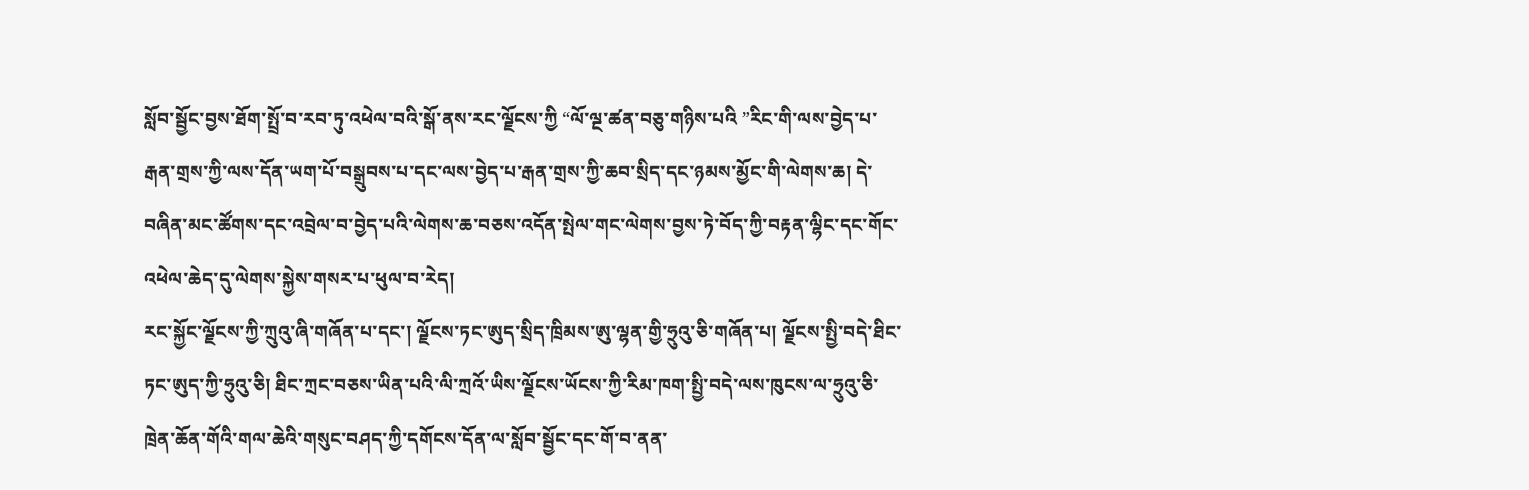སློབ་སྦྱོང་བྱས་ཐོག་སྤྲོ་བ་རབ་ཏུ་འཕེལ་བའི་སྒོ་ནས་རང་ལྗོངས་ཀྱི “ལོ་ལྔ་ཚན་བཅུ་གཉིས་པའི ”རིང་གི་ལས་བྱེད་པ་རྒན་གྲས་ཀྱི་ལས་དོན་ཡག་པོ་བསྒྲུབས་པ་དང་ལས་བྱེད་པ་རྒན་གྲས་ཀྱི་ཆབ་སྲིད་དང་ཉམས་མྱོང་གི་ལེགས་ཆ། དེ་བཞིན་མང་ཚོགས་དང་འབྲེལ་བ་བྱེད་པའི་ལེགས་ཆ་བཅས་འདོན་སྤེལ་གང་ལེགས་བྱས་ཏེ་བོད་ཀྱི་བརྟན་ལྷིང་དང་གོང་འཕེལ་ཆེད་དུ་ལེགས་སྐྱེས་གསར་པ་ཕུལ་བ་རེད།
རང་སྐྱོང་ལྗོངས་ཀྱི་ཀྲུའུ་ཞི་གཞོན་པ་དང་། ལྗོངས་ཏང་ཨུད་སྲིད་ཁྲིམས་ཨུ་ལྷན་གྱི་ཧྲུའུ་ཅི་གཞོན་པ། ལྗོངས་སྤྱི་བདེ་ཐིང་ཏང་ཨུད་ཀྱི་ཧྲུའུ་ཅི། ཐིང་ཀྲང་བཅས་ཡིན་པའི་ལི་ཀྲའོ་ཡིས་ལྗོངས་ཡོངས་ཀྱི་རིམ་ཁག་སྤྱི་བདེ་ལས་ཁུངས་ལ་ཧྲུའུ་ཅི་ཁྲེན་ཆོན་གོའི་གལ་ཆེའི་གསུང་བཤད་ཀྱི་དགོངས་དོན་ལ་སློབ་སྦྱོང་དང་གོ་བ་ནན་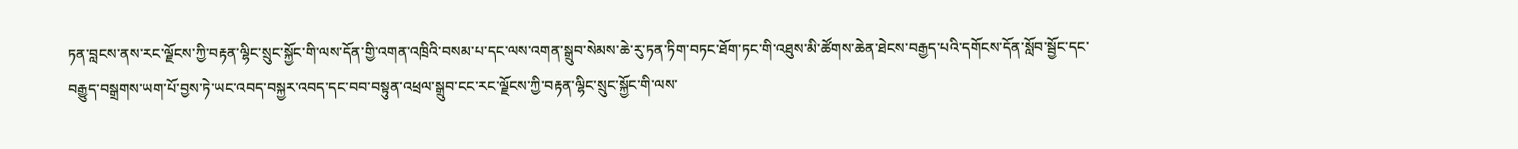ཏན་བླངས་ནས་རང་ལྗོངས་ཀྱི་བརྟན་ལྷིང་སྲུང་སྐྱོང་གི་ལས་དོན་གྱི་འགན་འཁྲིའི་བསམ་པ་དང་ལས་འགན་སྒྲུབ་སེམས་ཆེ་རུ་ཏན་ཏིག་བཏང་ཐོག་ཏང་གི་འཐུས་མི་ཚོགས་ཆེན་ཐེངས་བརྒྱད་པའི་དགོངས་དོན་སློབ་སྦྱོང་དང་བརྒྱུད་བསྒྲགས་ཡག་པོ་བྱས་ཏེ་ཡང་འབད་བསྐྱར་འབད་དང་བབ་བསྟུན་འཕྲལ་སྒྲུབ་ངང་རང་ལྗོངས་ཀྱི་བརྟན་ལྷིང་སྲུང་སྐྱོང་གི་ལས་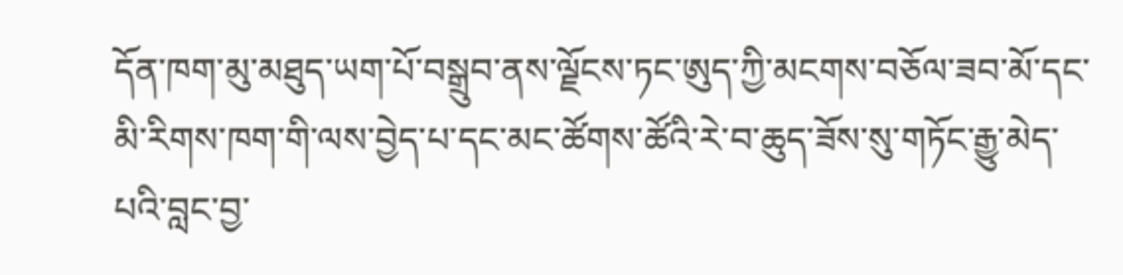དོན་ཁག་མུ་མཐུད་ཡག་པོ་བསྒྲུབ་ནས་ལྗོངས་ཏང་ཨུད་ཀྱི་མངགས་བཅོལ་ཟབ་མོ་དང་མི་རིགས་ཁག་གི་ལས་བྱེད་པ་དང་མང་ཚོགས་ཚོའི་རེ་བ་ཆུད་ཟོས་སུ་གཏོང་རྒྱུ་མེད་པའི་བླང་བྱ་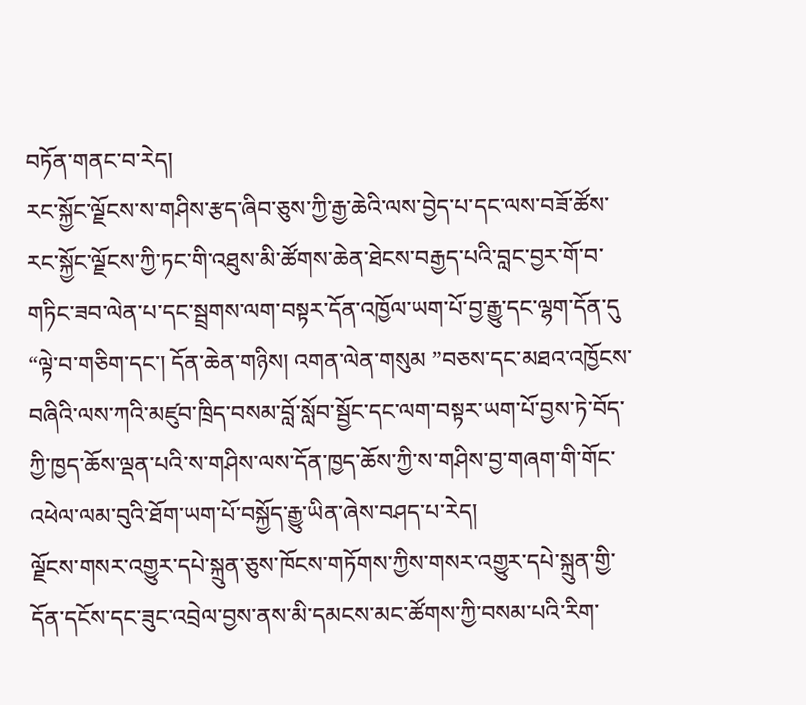བཏོན་གནང་བ་རེད།
རང་སྐྱོང་ལྗོངས་ས་གཤིས་རྩད་ཞིབ་ཅུས་ཀྱི་རྒྱ་ཆེའི་ལས་བྱེད་པ་དང་ལས་བཟོ་ཚོས་རང་སྐྱོང་ལྗོངས་ཀྱི་ཏང་གི་འཐུས་མི་ཚོགས་ཆེན་ཐེངས་བརྒྱད་པའི་བླང་བྱར་གོ་བ་གཏིང་ཟབ་ལེན་པ་དང་སྦྲགས་ལག་བསྟར་དོན་འཁྱོལ་ཡག་པོ་བྱ་རྒྱུ་དང་ལྷག་དོན་དུ “ལྟེ་བ་གཅིག་དང་། དོན་ཆེན་གཉིས། འགན་ལེན་གསུམ ”བཅས་དང་མཐའ་འཁྱོངས་བཞིའི་ལས་ཀའི་མཛུབ་ཁྲིད་བསམ་བློ་སློབ་སྦྱོང་དང་ལག་བསྟར་ཡག་པོ་བྱས་ཏེ་བོད་ཀྱི་ཁྱད་ཆོས་ལྡན་པའི་ས་གཤིས་ལས་དོན་ཁྱད་ཆོས་ཀྱི་ས་གཤིས་བྱ་གཞག་གི་གོང་འཕེལ་ལམ་བུའི་ཐོག་ཡག་པོ་བསྐྱོད་རྒྱུ་ཡིན་ཞེས་བཤད་པ་རེད།
ལྗོངས་གསར་འགྱུར་དཔེ་སྐྲུན་ཅུས་ཁོངས་གཏོགས་ཀྱིས་གསར་འགྱུར་དཔེ་སྐྲུན་གྱི་དོན་དངོས་དང་ཟུང་འབྲེལ་བྱས་ནས་མི་དམངས་མང་ཚོགས་ཀྱི་བསམ་པའི་རིག་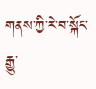གནས་ཀྱི་རེ་བ་སྐོང་རྒྱུ་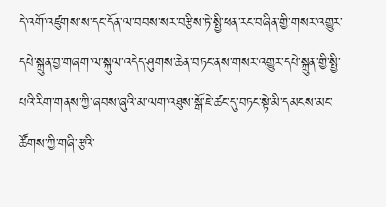དེ་འགོ་འཛུགས་ས་དང་དོན་ལ་བབས་སར་བརྩིས་ཏེ་སྤྱི་ཕན་རང་བཞིན་གྱི་གསར་འགྱུར་དཔེ་སྐྲུན་བྱ་གཞག་ལ་སྐུལ་འདེད་ཤུགས་ཆེན་བཏང་ནས་གསར་འགྱུར་དཔེ་སྐྲུན་གྱི་སྤྱི་པའི་རིག་གནས་ཀྱི་ཞབས་ཞུའི་མ་ལག་འཐུས་སྒོ་ཇེ་ཚང་དུ་བཏང་སྟེ་མི་དམངས་མང་ཚོགས་ཀྱི་གཞི་རྩའི་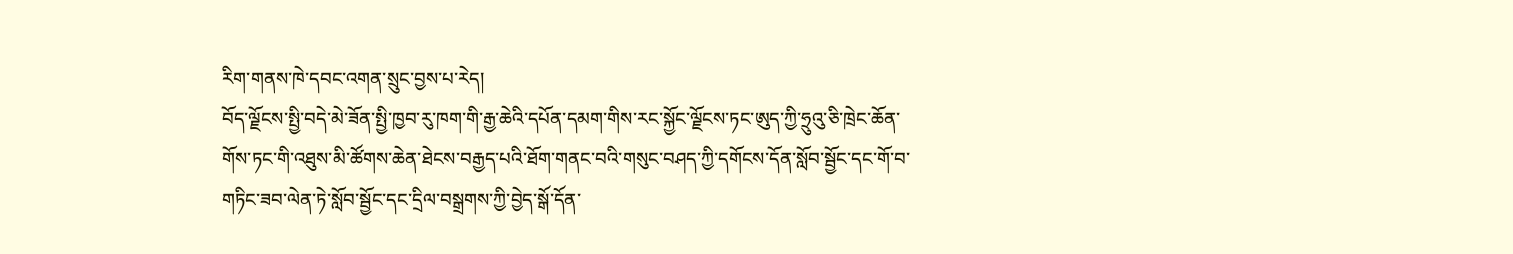རིག་གནས་ཁེ་དབང་འགན་སྲུང་བྱས་པ་རེད།
བོད་ལྗོངས་སྤྱི་བདེ་མེ་ཟོན་སྤྱི་ཁྱབ་རུ་ཁག་གི་རྒྱ་ཆེའི་དཔོན་དམག་གིས་རང་སྐྱོང་ལྗོངས་ཏང་ཨུད་ཀྱི་ཧྲུའུ་ཅི་ཁྲེང་ཆོན་གོས་ཏང་གི་འཐུས་མི་ཚོགས་ཆེན་ཐེངས་བརྒྱད་པའི་ཐོག་གནང་བའི་གསུང་བཤད་ཀྱི་དགོངས་དོན་སློབ་སྦྱོང་དང་གོ་བ་གཏིང་ཟབ་ལེན་ཏེ་སློབ་སྦྱོང་དང་དྲིལ་བསྒྲགས་ཀྱི་བྱེད་སྒོ་དོན་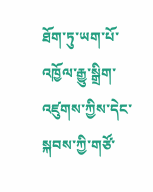ཐོག་ཏུ་ཡག་པོ་འཁྱོལ་རྒྱུ་སྒྲིག་འཛུགས་ཀྱིས་དེང་སྐབས་ཀྱི་གཙོ་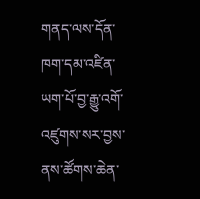གནད་ལས་དོན་ཁག་དམ་འཛིན་ཡག་པོ་བྱ་རྒྱུ་འགོ་འཛུགས་སར་བྱས་ནས་ཚོགས་ཆེན་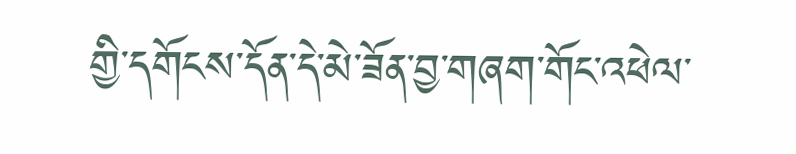གྱི་དགོངས་དོན་དེ་མེ་ཟོན་བྱ་གཞག་གོང་འཕེལ་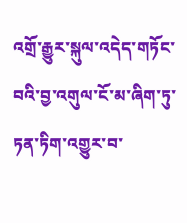འགྲོ་རྒྱུར་སྐུལ་འདེད་གཏོང་བའི་བྱ་འགུལ་ངོ་མ་ཞིག་ཏུ་ཏན་ཏིག་འགྱུར་བ་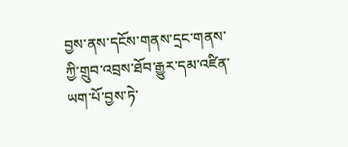བྱས་ནས་དངོས་གནས་དྲང་གནས་ཀྱི་གྲུབ་འབྲས་ཐོབ་རྒྱུར་དམ་འཛིན་ཡག་པོ་བྱས་ཏེ་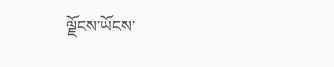ལྗོངས་ཡོངས་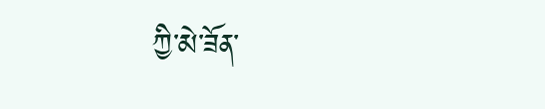ཀྱི་མེ་ཟོན་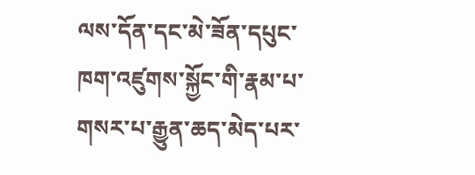ལས་དོན་དང་མེ་ཟོན་དཔུང་ཁག་འཛུགས་སྐྱོང་གི་རྣམ་པ་གསར་པ་རྒྱུན་ཆད་མེད་པར་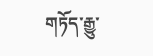གཏོད་རྒྱུ་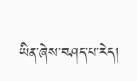ཡིན་ཞེས་བཤད་པ་རེད།